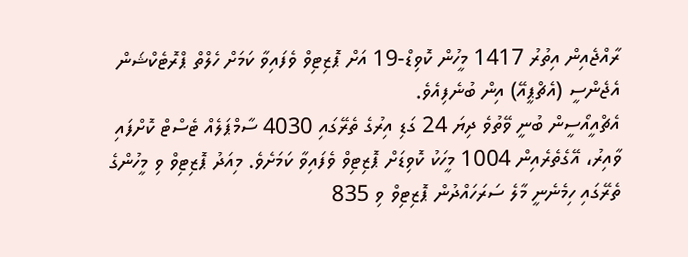ރާއްޖެއިން އިތުރު 1417 މީހުން ކޮވިޑް-19 އަށް ޕޮޒިޓިވް ވެފައިވާ ކަމަށް ހެލްތް ޕްރޮޓެކްޝަން އެޖެންސީ (އެޗްޕީއޭ) އިން ބުނެފިއެވެ.
އެޗްއީއޯސީން ބުނީ ވޭތުވެ ދިޔަ 24 ގަޑި އިރުގެ ތެރޭގައި 4030 ސާމްޕަލެއް ޓެސްޓް ކޮށްފައި ވާއިރު، އޭގެތެރެއިން 1004 މީހަކު ކޮވިޑަށް ޕޮޒިޓިވް ވެފައިވާ ކަމަށެވެ. މިއަދު ޕޮޒިޓިވް ވި މީހުންގެ ތެރޭގައި ހިމެނެނީ މާލެ ސަރަހައްދުން ޕޮޒިޓިވް ވި 835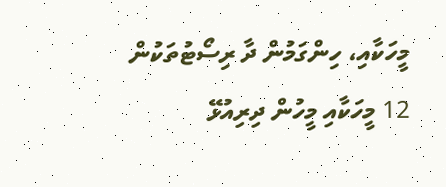މީހަކާއި، ހިންގަމުން ދާ ރިސޯޓުތަކުން 12 މީހަކާއި މީހުން ދިރިއުޅޭ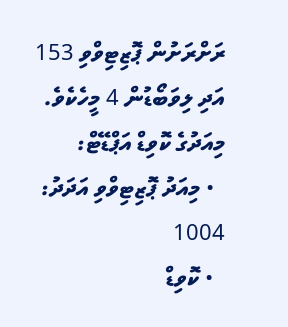ރަށްރަށުން ޕޮޒިޓިވްވި 153 އަދި ލިވަބޯޑުން 4 މީހެކެވެ.
މިއަދުގެ ކޮވިޑް އަޕްޑޭޓް:
  • މިއަދު ޕޮޒިޓިވްވި އަދަދު: 1004
  • ކޮވިޑް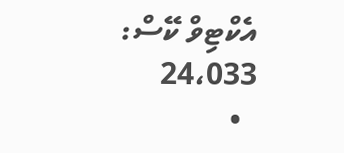އެކްޓިވް ކޭސް: 24،033
  •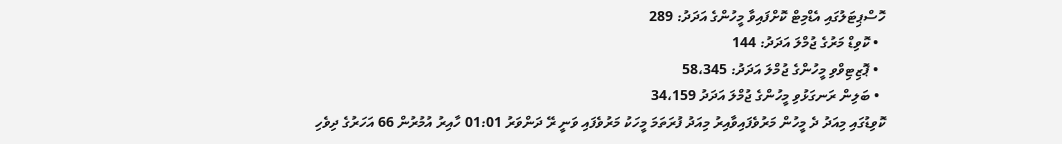ހޮސްޕިޓަލުގައި އެޑްމިޓް ކޮށްފައިވާ މީހުންގެ އަދަދު: 289
  • ކޮވިޑް މަރުގެ ޖުމްލަ އަދަދު: 144
  • ޕޮޒިޓިވްވި މީހުންގެ ޖުމްލަ އަދަދު: 58،345
  • ބަލިން ރަނގަޅުވި މީހުންގެ ޖުމްލަ އަދަދު 34،159
ކޮވިޑުގައި މިއަދު ދެ މީހުން މަރުވެފައިވާއިރު މިއަދު ފުރަތަމަ މީހަކު މަރުވެފައި ވަނީ ރޭ ދަންވަރު 01:01 ހާއިރު އުމުރުން 66 އަހަރުގެ ދިވެހި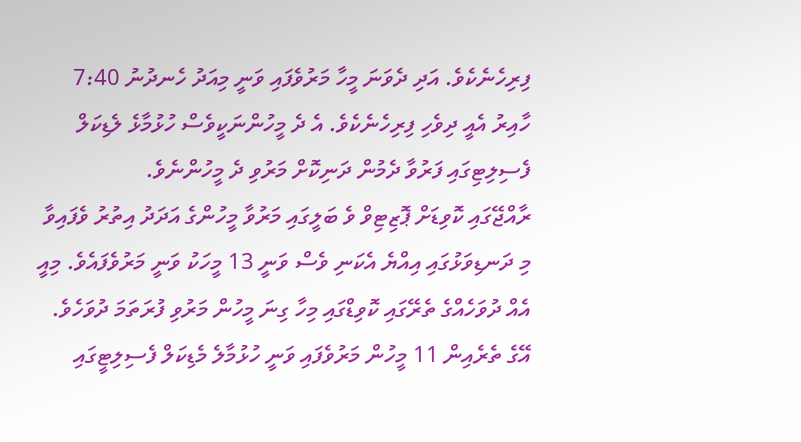ފިރިހެނެކެވެ. އަދި ދެވަނަ މީހާ މަރުވެފައި ވަނީ މިއަދު ހެނދުނު 7:40 ހާއިރު އެއީ ދިވެހި ފިރިހެނެކެވެ. އެ ދެ މީހުންނަކީވެސް ހުޅުމާޅެ ލެޑިކަލް ފެސިލިޓިގައި ފަރުވާ ދެމުން ދަނިކޮށް މަރުވި ދެ މީހުންނެވެ.
ރާއްޖޭގައި ކޮވިޑަށް ޕޮޒިޓިވް ވެ ބަލީގައި މަރުވާ މީހުންގެ އަދަދު އިތުރު ވެފައިވާ މި ދަނޑިވަޅުގައި އިއްޔެ އެކަނި ވެސް ވަނީ 13 މީހަކު ވަނީ މަރުވެފައެވެ. މިއީ އެއް ދުވަހެއްގެ ތެރޭގައި ކޮވިޑްގައި މިހާ ގިނަ މީހުން މަރުވި ފުރަތަމަ ދުވަހެވެ. އޭގެ ތެރެއިން 11 މީހުން މަރުވެފައި ވަނީ ހުޅުމާލެ މެޑިކަލް ފެސިލިޓީގައި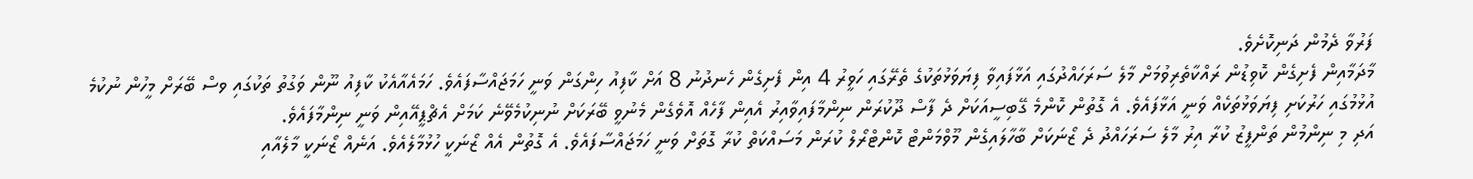ފަރުވާ ދެމުން ދަނިކޮށެވެ.
މާދަމާއިން ފެށިގެން ކޮވިޑުން ރައްކާތެރިވުމަށް މާލެ ސަރަހައްދުގައި އަޅާފައިވާ ފިޔަވަޅުތަކުގެ ތެރޭގައި ހަވީރު 4 އިން ފެށިގެން ހެނދުނު 8 އަށް ކާފިއު ހިންގަން ވަނީ ހަމަޖައްސާފައެވެ. ހަމައެއާއެކު ކާފިއު ނޫން ވަގުތު ތަކުގައި ވސް ބޭރަށް މީހުން ނުކުމެ އުޅުމުގައި ހަރުކަށި ފިޔަވަޅުތަކެއް ވަނީ އަޅާފައެވެ. އެ ގޮތުން ކޮންމެ ގޭބިސީއަކަށް ދެ ފާސް ދޫކުރަން ނިންމާފައިވާއިރު އެއިން ފާހެއް އޮވެގެން މެނުވީ ބޭރަކަށް ނުނިކުމެވޭނެ ކަމަށް އެޗްޕީއޭއިން ވަނީ ނިންމާފައެވެ.
އަދި މި ނިންމުން ތަންފީޒު ކުރާ އިރު މާލެ ސަރަހައްދު ދެ ޒޯނަކަށް ބާހާލައިގެން މޫވްމަންޓް ކޮންޓްރޯލް ކުރަން މަސައްކަތް ކުރާ ގޮތަށް ވަނީ ހަމަޖައްސާފައެވެ. އެ ގޮތުން އެއް ޒޯނަކީ ހުޅުމާލެއެވެ. އަނެއް ޒޯނަކީ މާލެއާއި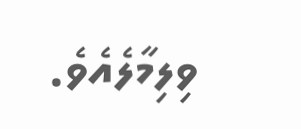ވިލިމާލެއެވެ.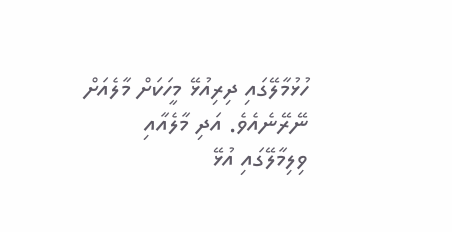ހުޅުމާލޭގައި ދިރިއުޅޭ މީހަކަށް މާލެއަށް ނޭރޭނެއެވެ. އަދި މާލެއާއި ވިލިމާލޭގައި އުޅޭ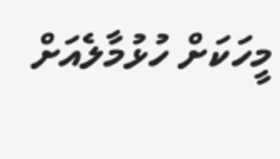މީހަކަށް ހުޅުމާލެއަށް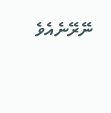ނޭރޭނެއެވެ